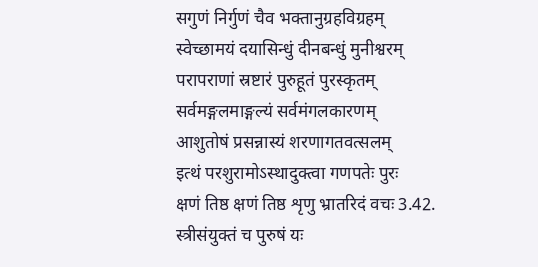सगुणं निर्गुणं चैव भक्तानुग्रहविग्रहम्
स्वेच्छामयं दयासिन्धुं दीनबन्धुं मुनीश्वरम्
परापराणां स्रष्टारं पुरुहूतं पुरस्कृतम्
सर्वमङ्गलमाङ्गल्यं सर्वमंगलकारणम्
आशुतोषं प्रसन्नास्यं शरणागतवत्सलम्
इत्थं परशुरामोऽस्थादुक्त्वा गणपतेः पुरः
क्षणं तिष्ठ क्षणं तिष्ठ शृणु भ्रातरिदं वचः 3.42.
स्त्रीसंयुक्तं च पुरुषं यः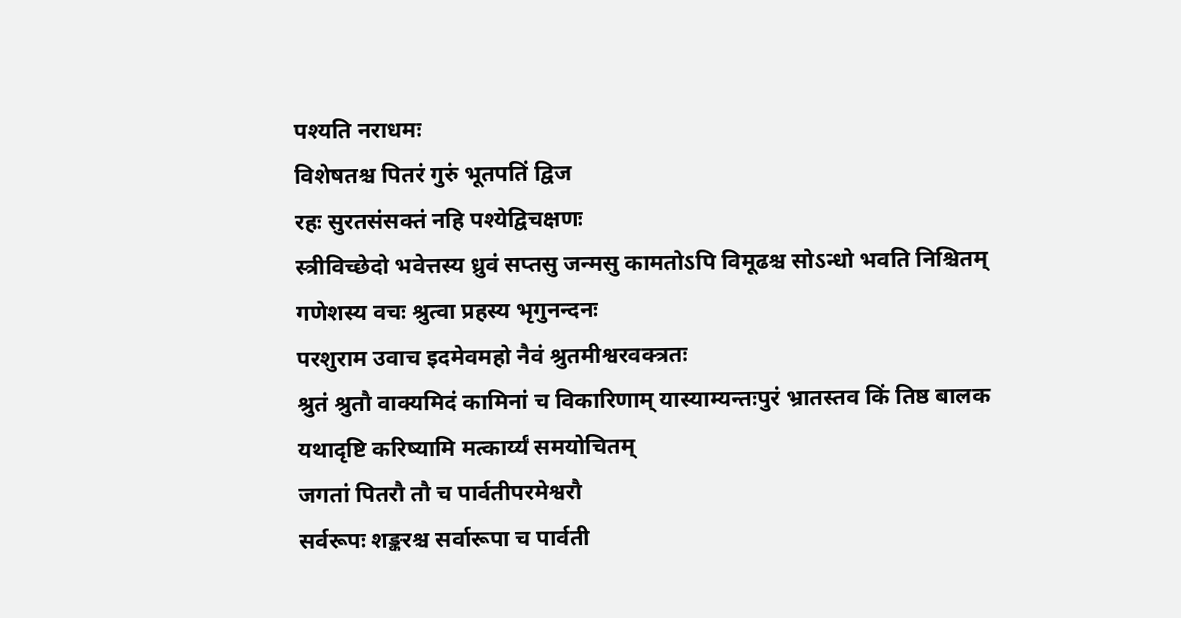पश्यति नराधमः
विशेषतश्च पितरं गुरुं भूतपतिं द्विज
रहः सुरतसंसक्तं नहि पश्येद्विचक्षणः
स्त्रीविच्छेदो भवेत्तस्य ध्रुवं सप्तसु जन्मसु कामतोऽपि विमूढश्च सोऽन्धो भवति निश्चितम्
गणेशस्य वचः श्रुत्वा प्रहस्य भृगुनन्दनः
परशुराम उवाच इदमेवमहो नैवं श्रुतमीश्वरवक्त्रतः
श्रुतं श्रुतौ वाक्यमिदं कामिनां च विकारिणाम् यास्याम्यन्तःपुरं भ्रातस्तव किं तिष्ठ बालक
यथादृष्टि करिष्यामि मत्कार्य्यं समयोचितम्
जगतां पितरौ तौ च पार्वतीपरमेश्वरौ
सर्वरूपः शङ्करश्च सर्वारूपा च पार्वती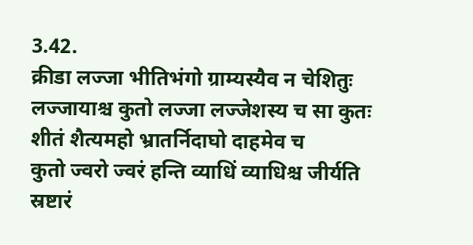3.42.
क्रीडा लज्जा भीतिभंगो ग्राम्यस्यैव न चेशितुः
लज्जायाश्च कुतो लज्जा लज्जेशस्य च सा कुतः
शीतं शैत्यमहो भ्रातर्निदाघो दाहमेव च
कुतो ज्वरो ज्वरं हन्ति व्याधिं व्याधिश्च जीर्यति
स्रष्टारं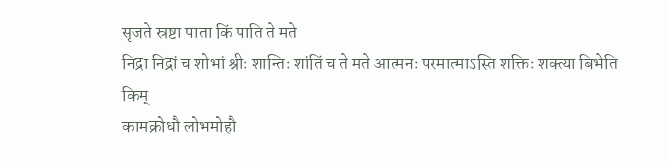सृजते स्रष्टा पाता किं पाति ते मते
निद्रा निद्रां च शोभां श्रीः शान्तिः शांतिं च ते मते आत्मनः परमात्माऽस्ति शक्तिः शक्त्या बिभेति किम्
कामक्रोधौ लोभमोहौ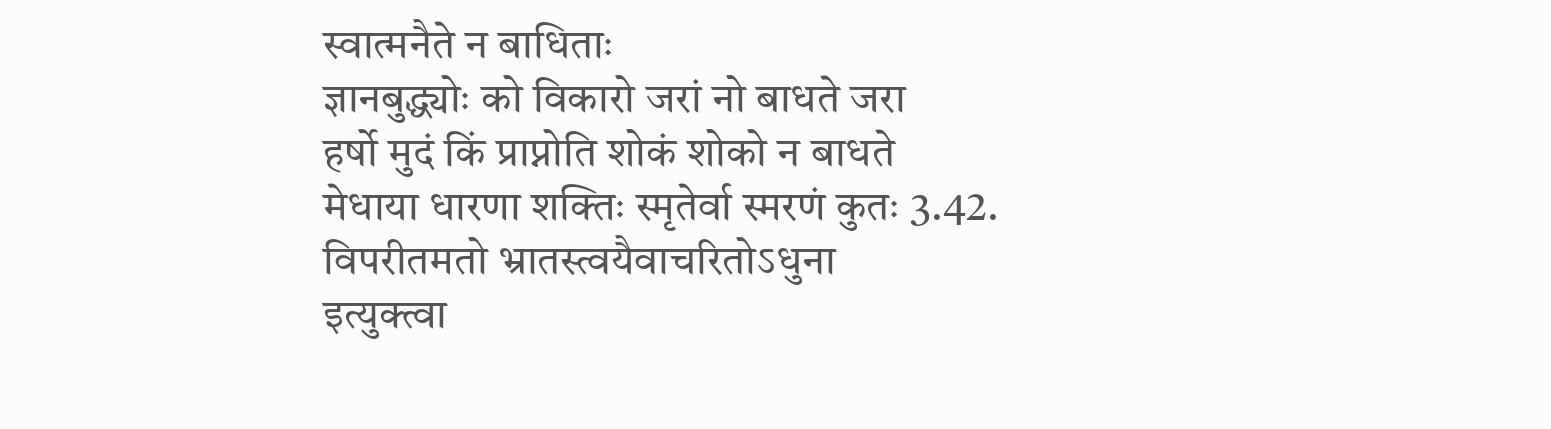स्वात्मनैते न बाधिताः
ज्ञानबुद्ध्योः को विकारो जरां नो बाधते जरा
हर्षो मुदं किं प्राप्नोति शोकं शोको न बाधते
मेधाया धारणा शक्तिः स्मृतेर्वा स्मरणं कुतः 3.42.
विपरीतमतो भ्रातस्त्वयैवाचरितोऽधुना
इत्युक्त्वा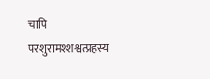चापि परशुरामश्शश्वत्प्रहस्य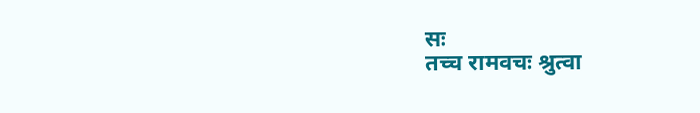सः
तच्च रामवचः श्रुत्वा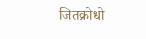जितक्रोधो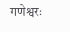गणेश्वरः